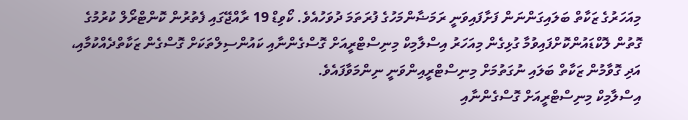މިއަހަރުގެ ޒަކާތް ބަލައިގަންނަން ފަށާފައިވަނީ ރަމަޟާންމަހުގެ ފުރަތަމަ ދުވަހުއެވެ. ކޯވިޑް 19 ރާއްޖޭގައި ފެތުރުން ކޮންޓްރޯލް ކުރުމުގެ ގޮތުން ލޮކްޑައުންކޮށްފައިވުމާ ގުޅިގެން މިއަހަރު އިސްލާމިކް މިނިސްޓްރީއަށް ގޮސްގެންނާއި ކައުންސިލްތަކަށް ގޮސްގެން ޒަކާތްދެއްކުމާއި، އަދި ގޮވާމުން ޒަކާތް ބަލައި ނުގަތުމަށް މިނިސްޓްރީއިންވަނީ ނިންމަވާފައެވެ.
އިސްލާމިކް މިނިސްޓްރީއަށް ގޮސްގެންނާއި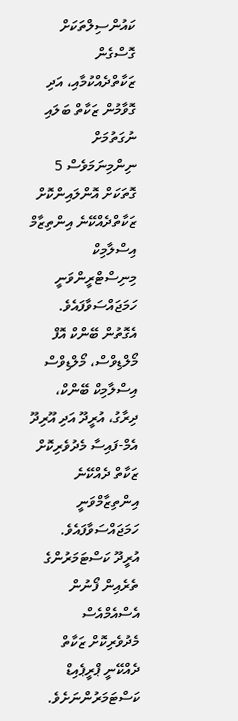ކައުންސިލްތަކަށް ގޮސްގެން ޒަކާތްދެއްކުމާއި، އަދި ގޮވާމުން ޒަކާތް ބަލައި ނުގަތުމަށް ނިންމިނަމަވެސް 5 ގޮތަކަށް އޮންލައިންކޮށް ޒަކާތްދެއްކޭނެ އިންތިޒާމް އިސްލާމިކް މިނިސްޓްރީންވަނީ ހަމަޖައްސަވާފައެވެ. އެގޮތުން ބޭންކް އޮފް މޯލްޑިވްސް، މޯލްޑިވްސް އިސްލާމިކް ބޭންކް، ދިރާގު، އުރީދޫ އަދި އޫރިދޫ އެމް-ފައިސާ މެދުވެރިކޮށް ޒަކާތް ދެއްކޭނެ އިންތިޒާމްވަނީ ހަމަޖައްސަވާފައެވެ.
އުރީދޫ ކަސްޓަމަރުންގެ ތެރެއިން ފޯނުން އެސްއެމްއެސް މެދުވެރިކޮށް ޒަކާތް ދެއްކޭނީ ޕްރީޕެއިޑް ކަސްޓަމަރުންނަށެވެ.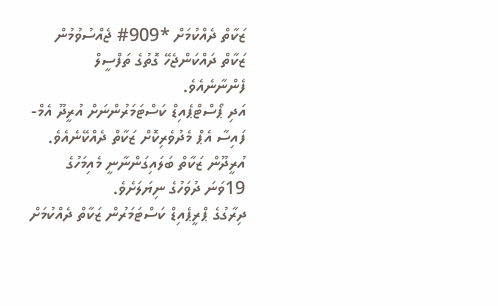ޒަކާތް ދެއްކުމަށް *909# ޖެއްސުވުމުން ޒަކާތް ދައްކަންޖެހޭ ގޮތުގެ ތަފްސީލް ފެންނާނެއެވެ.
އަދި ޕޯސްޓްޕެއިޑް ކަސްޓަމަރުންނަށް އުރީދޫ އެމް-ފައިސާ އެޕް މެދުވެރިކޮށް ޒަކާތް ދެއްކޭނެއެވެ. އުރީދޫން ޒަކާތް ބަލައިގަންނާނީ މެއިމަހުގެ 19ވަނަ ދުވަހުގެ ނިޔަލަށެވެ.
ދިރާގުގެ ޕްރީޕެއިޑް ކަސްޓަމަރުން ޒަކާތް ދެއްކުމަށް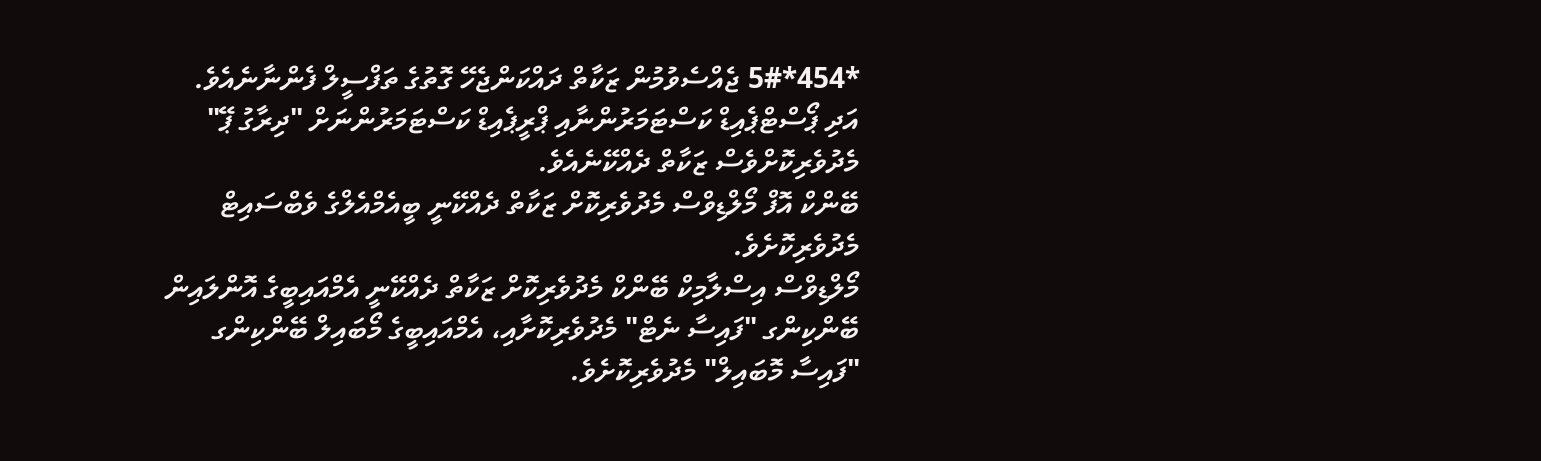*454*5# ޖެއްސެވުމުން ޒަކާތް ދައްކަންޖެހޭ ގޮތުގެ ތަފްސީލް ފެންނާނެއެވެ.
އަދި ޕޯސްޓްޕެއިޑް ކަސްޓަމަރުންނާއި ޕްރީޕެއިޑް ކަސްޓަމަރުންނަށް "ދިރާގު ޕޭ" މެދުވެރިކޮށްވެސް ޒަކާތް ދެއްކޭނެއެވެ.
ބޭންކް އޮފް މޯލްޑިވްސް މެދުވެރިކޮށް ޒަކާތް ދެއްކޭނީ ބީއެމްއެލްގެ ވެބްސައިޓް މެދުވެރިކޮށެވެ.
މޯލްޑިވްސް އިސްލާމިކް ބޭންކް މެދުވެރިކޮށް ޒަކާތް ދެއްކޭނީ އެމްއައިބީގެ އޮންލައިން ބޭންކިންގ "ފައިސާ ނެޓް" މެދުވެރިކޮށާއި، އެމްއައިބީގެ މޯބައިލް ބޭންކިންގ "ފައިސާ މޮބައިލް" މެދުވެރިކޮށެވެ.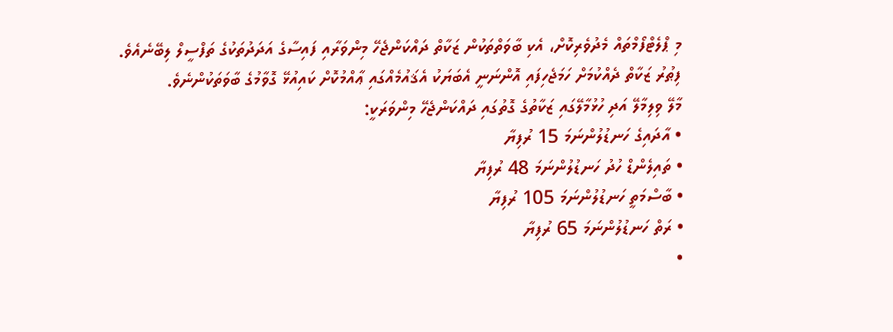މި ޕްލެޓްފޯމްތައް މެދުވެރިކޮށް، އެކި ބާވަތްތަކުން ޒަކާތް ދައްކަންޖެހޭ މިންވަރާއި ފައިސާގެ އަދަދުތަކުގެ ތަފްސީލް ލިބޭނެއެވެ.
ފިޠުރު ޒަކާތް ދެއްކުމަށް ހަމަޖެހިފައި އޮންނަނީ އެބަޔަކު އެޤައުމެއްގައި ޢާއްމުކޮށް ކައިއުޅޭ ގޮވާމުގެ ބާވަތަކުންނެވެ.
މާލޭ ވިލިމާލޭ އަދި ހުޅުމާލޭގައި ޒަކާތުގެ ގޮތުގައި ދައްކަންޖެހޭ މިންވަރަކީ:
• އާދައިގެ ހަނޑުލުންނަމަ 15 ރުފިޔާ
• ތައިލެންޑް ހުދު ހަނޑުލުންނަމަ 48 ރުފިޔާ
• ބާސްމަތީ ހަނޑުލުންނަމަ 105 ރުފިޔާ
• ރަތް ހަނޑުލުންނަމަ 65 ރުފިޔާ
•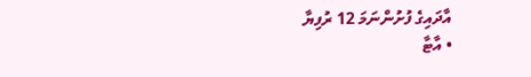އާދައިގެ ފުށުންނަމަ 12 ރުފިޔާ
• އާޓާ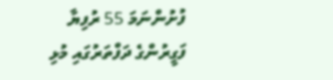ފުށުންނަމަ 55 ރުފިޔާ
ފަގީރުންގެ ދަފްތަރުގައި މުޅި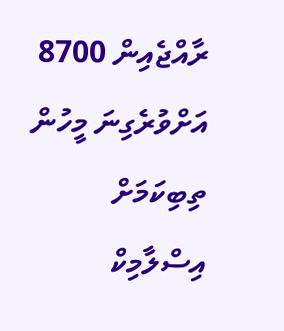ރާއްޖެއިން 8700 އަށްވުރެގިނަ މީހުން ތިބިކަމަށް އިސްލާމިކް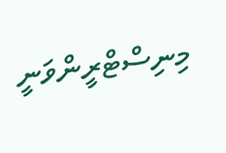މިނިސްޓްރީންވަނީ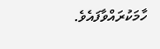ހާމަކުރައްވާފައެވެ.